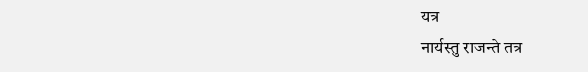यत्र
नार्यस्तु राजन्ते तत्र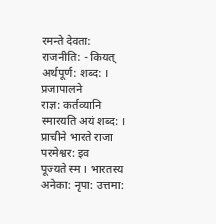रमन्ते देवता:
राजनीति: - कियत् अर्थपूर्ण: शब्द: । प्रजापालने
राज्ञ: कर्तव्यानि
स्मारयति अयं शब्द: ।
प्राचीने भारते राजा परमेश्वर: इव
पूज्यते स्म । भारतस्य
अनेका: नृपा: उत्तमा: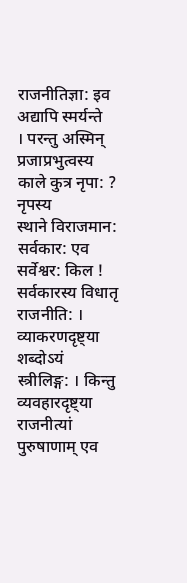राजनीतिज्ञा: इव अद्यापि स्मर्यन्ते
। परन्तु अस्मिन् प्रजाप्रभुत्वस्य काले कुत्र नृपा: ? नृपस्य
स्थाने विराजमान: सर्वकार: एव सर्वेश्वर: किल ! सर्वकारस्य विधातृ राजनीति: ।
व्याकरणदृष्ट्या
शब्दोऽयं
स्त्रीलिङ्ग: । किन्तु
व्यवहारदृष्ट्या राजनीत्यां पुरुषाणाम् एव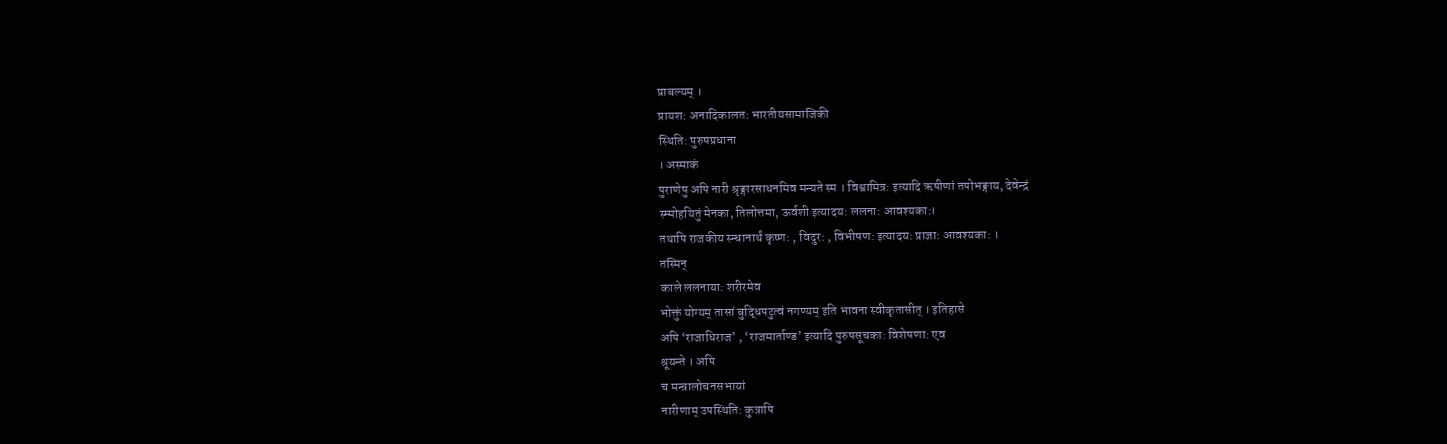प्राबल्यम् ।
प्रायश: अनादिकालत: भारतीयसामाजिकी
स्थिति: पुरुषप्रधाना
। अस्माकं
पुराणेषु अपि नारी श्रृङ्गारसाधनमिव मन्यते स्म । विश्वामित्र: इत्यादि ऋषीणां तपोभङ्गाय, देवेन्द्रं
स्म्मोहयितुं मेनका, तिलोत्तमा, ऊर्वशी इत्यादय: ललना: आवश्यका:।
तथापि राजकीय स्न्धानार्थं कृष्ण: , विदुर: , विभीषण: इत्यादय: प्राज्ञा: आवश्यका: ।
तस्मिन्
काले ललनाया: शरीरमेव
भोक्तुं योग्यम् तासां बुद्धिपटुत्वं नगण्यम् इति भावना स्वीकृतासीत् । इतिहासे
अपि ‘राजाधिराज’ , ‘राजमार्ताण्ड’ इत्यादि पुरुषसूचका: विशेषणा: एव
श्रूयन्ते । अपि
च मन्त्रालोचनसभायां
नारीणाम् उपस्थिति: कुत्रापि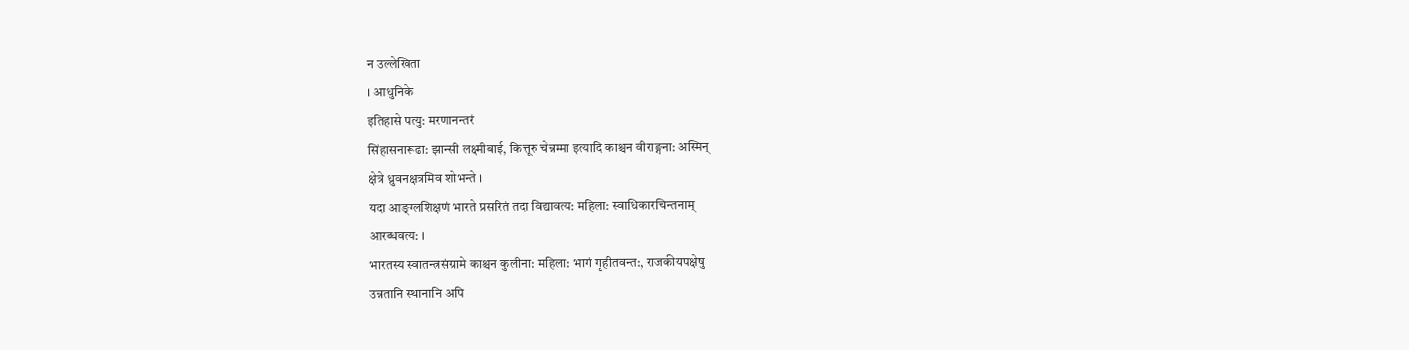न उल्लेखिता
। आधुनिके
इतिहासे पत्यु: मरणानन्तरं
सिंहासनारूढा: झान्सी लक्ष्मीबाई, कित्तूरु चेन्नम्मा इत्यादि काश्चन वीराङ्गना: अस्मिन्
क्षेत्रे ध्रुवनक्षत्रमिव शोभन्ते ।
यदा आङ्ग्लशिक्षणं भारते प्रसरितं तदा विद्यावत्य: महिला: स्वाधिकारचिन्तनाम्
आरब्धवत्य: ।
भारतस्य स्वातन्त्रसंग्रामे काश्चन कुलीना: महिला: भागं गृहीतवन्त:, राजकीयपक्षेषु
उन्नतानि स्थानानि अपि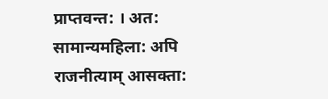प्राप्तवन्त: । अत: सामान्यमहिला: अपि राजनीत्याम् आसक्ता: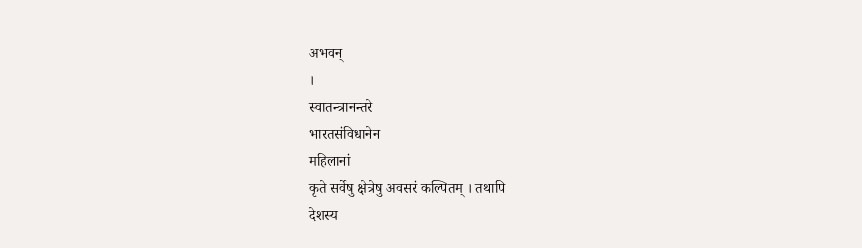अभवन्
।
स्वातन्त्रानन्तरे
भारतसंविधानेन
महिलानां
कृते सर्वेषु क्षेत्रेषु अवसरं कल्पितम् । तथापि
देशस्य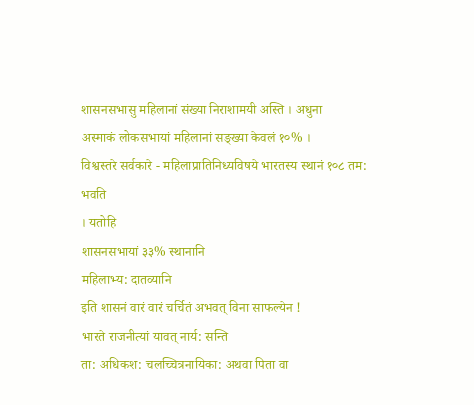शासनसभासु महिलानां संख्या निराशामयी अस्ति । अधुना
अस्माकं लोकसभायां महिलानां सङ्ख्या केवलं १०% ।
विश्वस्तरे सर्वकारे - महिलाप्रातिनिध्यविषये भारतस्य स्थानं १०८ तम: भवति
। यतोहि
शासनसभायां ३३% स्थानानि
महिलाभ्य: दातव्यानि
इति शासनं वारं वारं चर्चितं अभवत् विना साफल्येन !
भारते राजनीत्यां यावत् नार्य: सन्ति
ता: अधिकश: चलच्चित्रनायिका: अथवा पिता वा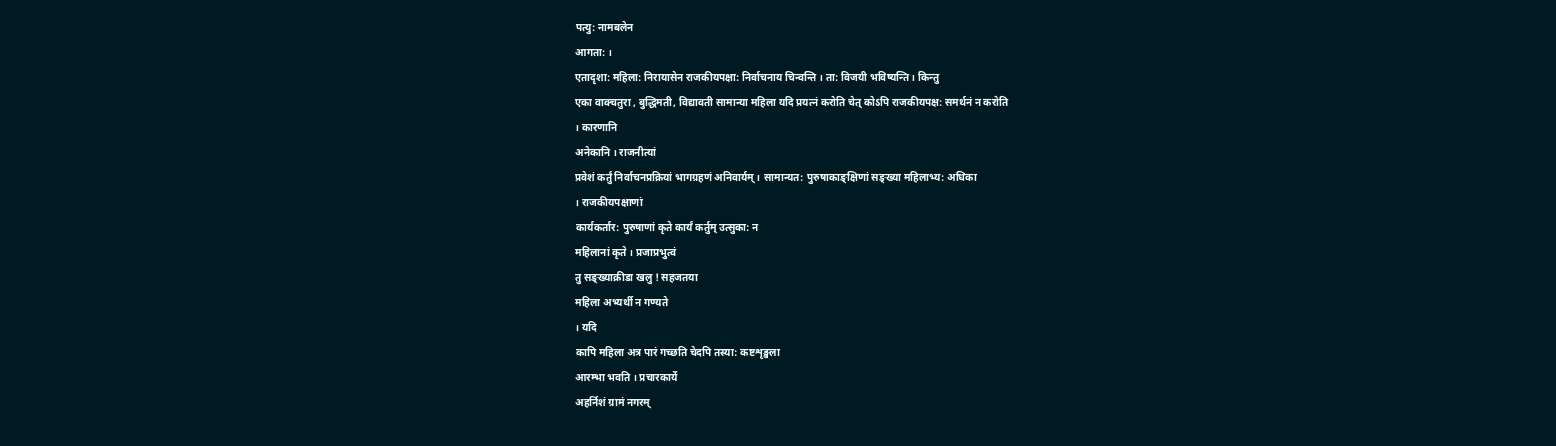पत्यु: नामबलेन
आगता: ।
एतादृशा: महिला: निरायासेन राजकीयपक्षा: निर्वाचनाय चिन्वन्ति । ता: विजयी भविष्यन्ति । किन्तु
एका वाक्चतुरा , बुद्धिमती, विद्यावती सामान्या महिला यदि प्रयत्नं करोति चेत् कोऽपि राजकीयपक्ष: समर्थनं न करोति
। कारणानि
अनेकानि । राजनीत्यां
प्रवेशं कर्तुं निर्वाचनप्रक्रियां भागग्रहणं अनिवार्यम् । सामान्यत: पुरुषाकाङ्क्षिणां सङ्ख्या महिलाभ्य: अधिका
। राजकीयपक्षाणां
कार्यकर्तार: पुरुषाणां कृते कार्यं कर्तुम् उत्सुका: न
महिलानां कृते । प्रजाप्रभुत्वं
तु सङ्ख्याक्रीडा खलु ! सहजतया
महिला अभ्यर्थी न गण्यते
। यदि
कापि महिला अत्र पारं गच्छति चेदपि तस्या: कष्टशृङ्खला
आरम्भा भवति । प्रचारकार्ये
अहर्निशं ग्रामं नगरम्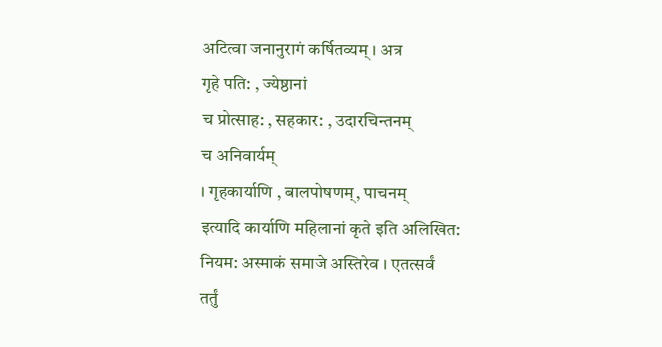अटित्वा जनानुरागं कर्षितव्यम् । अत्र
गृहे पति: , ज्येष्ठानां
च प्रोत्साह: , सहकार: , उदारचिन्तनम्
च अनिवार्यम्
। गृहकार्याणि , बालपोषणम्, पाचनम्
इत्यादि कार्याणि महिलानां कृते इति अलिखित: नियम: अस्माकं समाजे अस्तिरेव । एतत्सर्वं
तर्तुं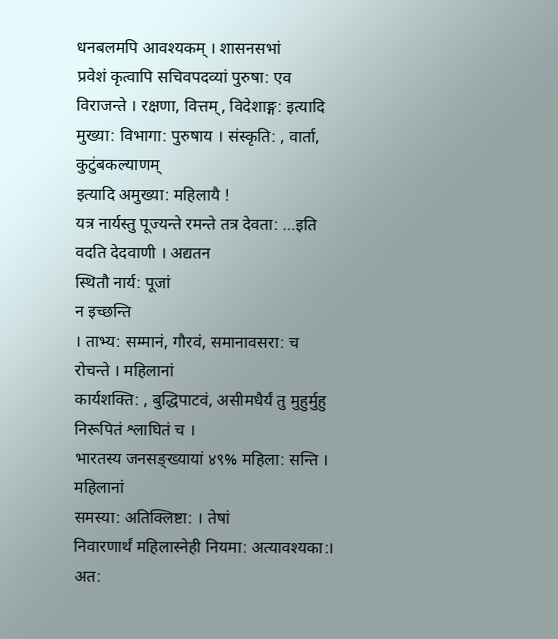धनबलमपि आवश्यकम् । शासनसभां
प्रवेशं कृत्वापि सचिवपदव्यां पुरुषा: एव
विराजन्ते । रक्षणा, वित्तम्, विदेशाङ्ग: इत्यादि मुख्या: विभागा: पुरुषाय । संस्कृति: , वार्ता, कुटुंबकल्याणम्
इत्यादि अमुख्या: महिलायै !
यत्र नार्यस्तु पूज्यन्ते रमन्ते तत्र देवता: …इति
वदति देदवाणी । अद्यतन
स्थितौ नार्य: पूजां
न इच्छन्ति
। ताभ्य: सम्मानं, गौरवं, समानावसरा: च
रोचन्ते । महिलानां
कार्यशक्ति: , बुद्धिपाटवं, असीमधैर्यं तु मुहुर्मुहु निरूपितं श्लाघितं च ।
भारतस्य जनसङ्ख्यायां ४९% महिला: सन्ति । महिलानां
समस्या: अतिक्लिष्टा: । तेषां
निवारणार्थं महिलास्नेही नियमा: अत्यावश्यका:। अत: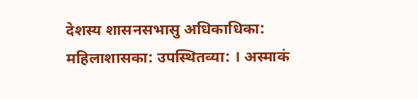देशस्य शासनसभासु अधिकाधिका: महिलाशासका: उपस्थितव्या: । अस्माकं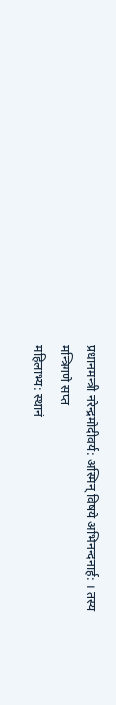प्रधानमन्त्री नरेन्द्रमोदीवर्य: अस्मिन् विषये अभिनन्दनार्ह: । तस्य
मन्त्रिगणे सप्त
महिलाभ्य: स्थानं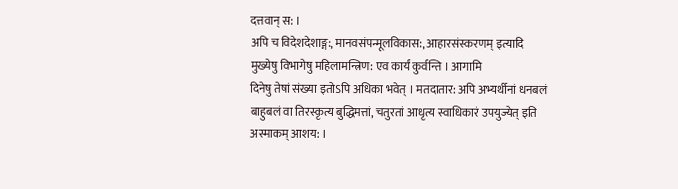दत्तवान् स: ।
अपि च विदेशदेशाङ्ग:, मानवसंपन्मूलविकास:, आहारसंस्करणम् इत्यादि मुख्येषु विभागेषु महिलामन्त्रिण: एव कार्यं कुर्वन्ति । आगामि
दिनेषु तेषां संख्या इतोऽपि अधिका भवेत् । मतदातार: अपि अभ्यर्थीनां धनबलं बाहुबलं वा तिरस्कृत्य बुद्धिमत्तां, चतुरतां आधृत्य स्वाधिकारं उपयुज्येत् इति अस्माकम् आशय: ।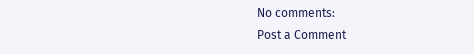No comments:
Post a Comment